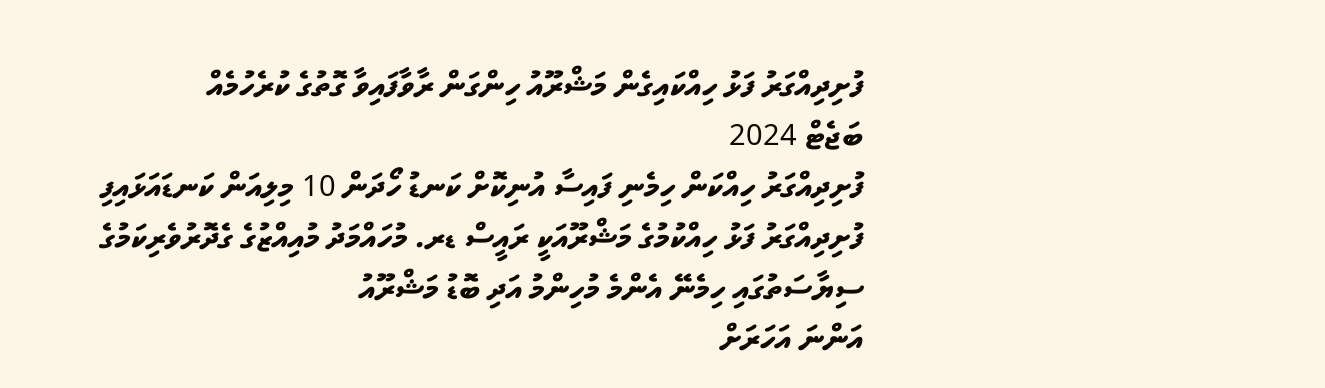ފުށިދިއްގަރު ފަޅު ހިއްކައިގެން މަޝްރޫއު ހިންގަން ރާވާފައިވާ ގޮތުގެ ކުރެހުމެއް
ބަޖެޓް 2024
ފުށިދިއްގަރު ހިއްކަން ހިމެނި ފައިސާ އުނިކޮށް ކަނޑު ހޯދަން 10 މިލިއަން ކަނޑައަޅައިފި
ފުށިދިއްގަރު ފަޅު ހިއްކުމުގެ މަޝްރޫއަކީ ރައީސް ޑރ. މުހައްމަދު މުއިއްޒުގެ ގެދޮރުވެރިކަމުގެ ސިޔާސަތުގައި ހިމެނޭ އެންމެ މުހިންމު އަދި ބޮޑު މަޝްރޫއު
އަންނަ އަހަރަށް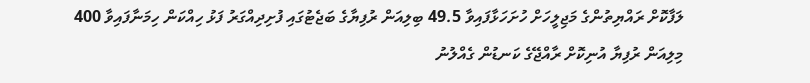ލަފާކޮށް ރައްޔިތުންގެ މަޖިލީހަށް ހުށަހަޅާފައިވާ 49.5 ބިލިއަން ރުފިޔާގެ ބަޖެޓުގައި ފުށިދިއްގަރު ފަޅު ހިއްކަން ހިމަނާފައިވާ 400 މިލިއަން ރުފިޔާ އުނިކޮށް ރާއްޖޭގެ ކަނޑުން ގެއްލުނު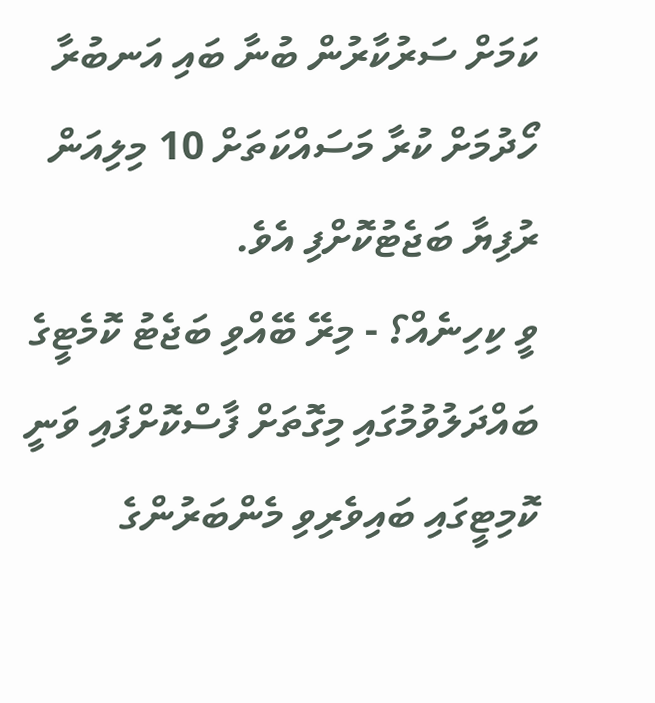ކަމަށް ސަރުކާރުން ބުނާ ބައި އަނބުރާ ހޯދުމަށް ކުރާ މަސައްކަތަށް 10 މިލިއަން ރުފިޔާ ބަޖެޓުކޮށްފި އެވެ.
ވީ ކިހިނެއް؟ - މިރޭ ބޭއްވި ބަޖެޓު ކޮމެޓީގެ ބައްދަލުވުމުގައި މިގޮތަށް ފާސްކޮށްފައި ވަނީ ކޮމިޓީގައި ބައިވެރިވި މެންބަރުންގެ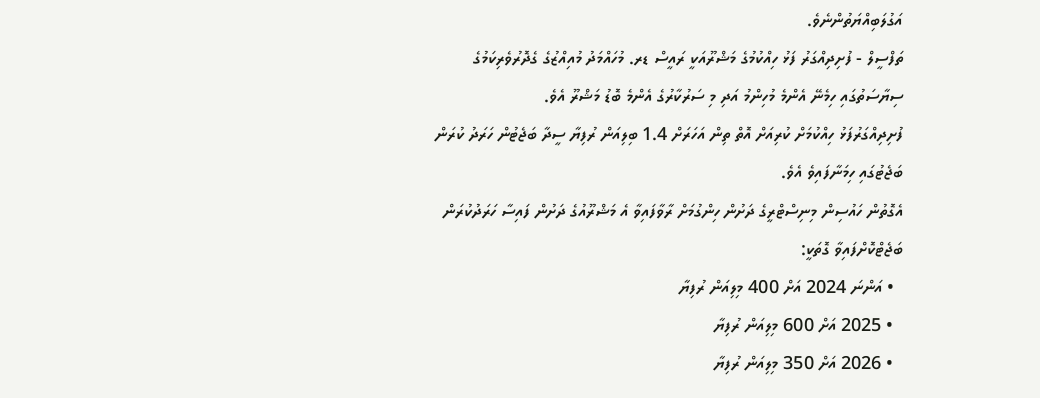އަގުލަބިއްޔަތުންނެވެ.
ތަފްސީލް - ފުށިދިއްގަރު ފަޅު ހިއްކުމުގެ މަޝްރޫއަކީ ރައީސް ޑރ. މުހައްމަދު މުއިއްޒުގެ ގެދޮރުވެރިކަމުގެ ސިޔާސަތުގައި ހިމެނޭ އެންމެ މުހިންމު އަދި މި ސަރުކާރުގެ އެންމެ ބޮޑު މަޝްރޫ އެވެ.
ފުށިދިއްގަރުފަޅު ހިއްކުމަށް ކުރިއަށް އޮތް ތިން އަހަރަށް 1.4 ބިލިއަން ރުފިޔާ ސީދާ ބަޖެޓުން ހަރަދު ކުރަން ބަޖެޓުގައި ހިމަނާފައިވެ އެވެ.
އެގޮތުން ހައުސިން މިނިސްޓްރީގެ ދަށުން ހިންގުމަށް ރާވާފައިވާ އެ މަޝްރޫއުގެ ދަށުން ފައިސާ ހަރަދުކުރަން ބަޖެޓްކޮށްފައިވާ ގޮތަކީ:
  • އަންނަ 2024 އަށް 400 މިލިއަން ރުފިޔާ
  • 2025 އަށް 600 މިލިއަން ރުފިޔާ
  • 2026 އަށް 350 މިލިއަން ރުފިޔާ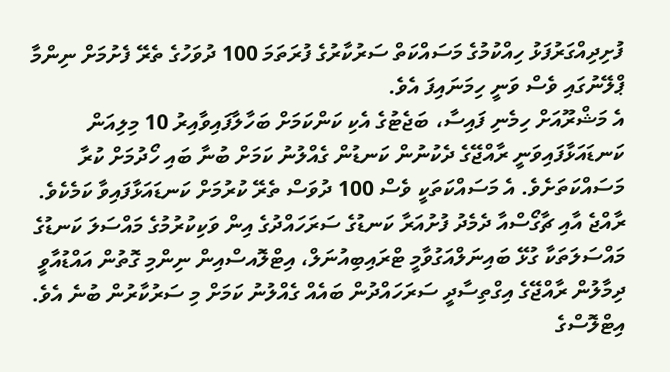ފުށިދިއްގަރުފަޅު ހިއްކުމުގެ މަސައްކަތް ސަރުކާރުގެ ފުރަތަމަ 100 ދުވަހުގެ ތެރޭ ފެށުމަށް ނިންމާ ޕްލޭނުގައި ވެސް ވަނީ ހިމަނައިފަ އެވެ.
އެ މަޝްރޫއަށް ހިމެނި ފައިސާ، ބަޖެޓުގެ އެކި ކަންކަމަށް ބަހާލާފައިވާއިރު 10 މިލިއަން ކަނޑައަޅާފައިވަނީ ރާއްޖޭގެ ދެކުނުން ކަނޑުން ގެއްލުނު ކަމަށް ބުނާ ބައި ހޯދުމަށް ކުރާ މަސައްކަތަށެވެ. އެ މަސައްކަތަކީ ވެސް 100 ދުވަސް ތެރޭ ކުރުމަށް ކަނޑައަޅާފައިވާ ކަމެކެވެ.
ރާއްޖެ އާއި ޗާގޯސްއާ ދެމެދު ފުށުއަރާ ކަނޑުގެ ސަރަހައްދުގެ އިން ވަކިކުރުމުގެ މައްސަލަ ކަނޑުގެ މައްސަލަތަކާ ގުޅޭ ބައިނަލްއަގުވާމީ ޓްރައިބިއުނަލް، އިޓްލޮއސްއިން ނިންމި ގޮތުން އައްޑުއާވީ ދިމާލުން ރާއްޖޭގެ އިގްތިސާދީ ސަރަހައްދުން ބައެއް ގެއްލުނު ކަމަށް މި ސަރުކާރުން ބުނެ އެވެ. އިޓްލޮސްގެ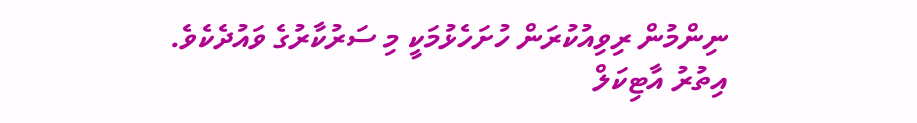ނިންމުން ރިވިއުކުރަން ހުށަހެޅުމަކީ މި ސަރުކާރުގެ ވައުދެކެވެ.
އިތުރު އާޓިކަލް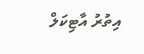އިތުރު އާޓިކަލް